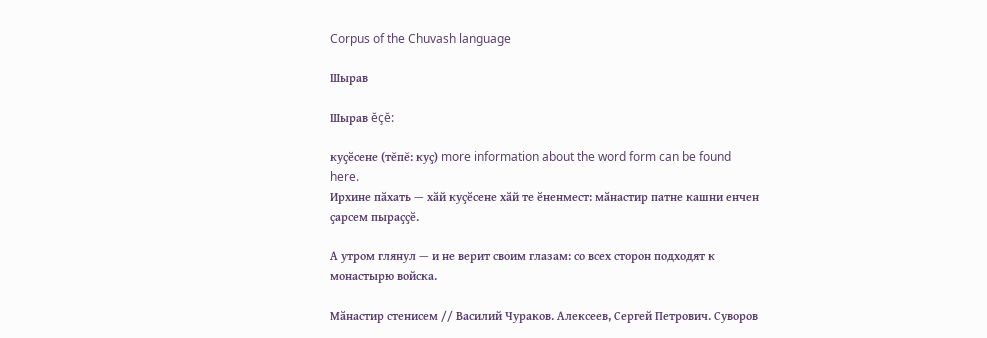Corpus of the Chuvash language

Шырав

Шырав ĕçĕ:

куҫӗсене (тĕпĕ: куҫ) more information about the word form can be found here.
Ирхине пӑхать — хӑй куҫӗсене хӑй те ӗненмест: мӑнастир патне кашни енчен ҫарсем пыраҫҫӗ.

А утром глянул — и не верит своим глазам: со всех сторон подходят к монастырю войска.

Мӑнастир стенисем // Василий Чураков. Алексеев, Сергей Петрович. Суворов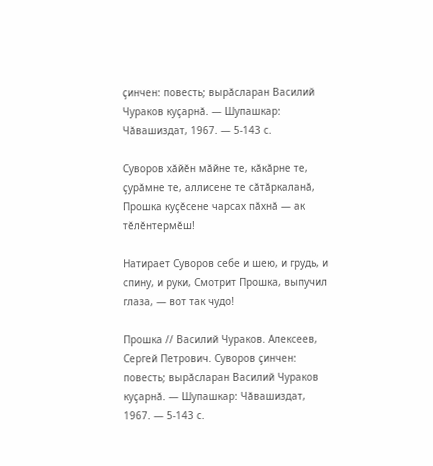ҫинчен: повесть; вырӑсларан Василий Чураков куҫарнӑ. — Шупашкар: Чӑвашиздат, 1967. — 5-143 с.

Суворов хӑйӗн мӑйне те, кӑкӑрне те, ҫурӑмне те, аллисене те сӑтӑркаланӑ, Прошка куҫӗсене чарсах пӑхнӑ — ак тӗлӗнтермӗш!

Натирает Суворов себе и шею, и грудь, и спину, и руки, Смотрит Прошка, выпучил глаза, — вот так чудо!

Прошка // Василий Чураков. Алексеев, Сергей Петрович. Суворов ҫинчен: повесть; вырӑсларан Василий Чураков куҫарнӑ. — Шупашкар: Чӑвашиздат, 1967. — 5-143 с.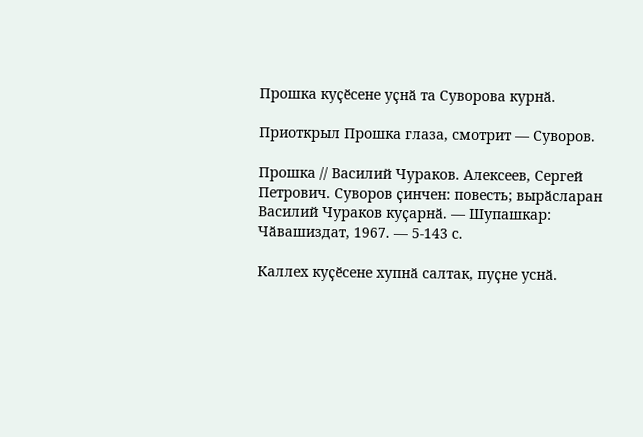Прошка куҫӗсене уҫнӑ та Суворова курнӑ.

Приоткрыл Прошка глаза, смотрит — Суворов.

Прошка // Василий Чураков. Алексеев, Сергей Петрович. Суворов ҫинчен: повесть; вырӑсларан Василий Чураков куҫарнӑ. — Шупашкар: Чӑвашиздат, 1967. — 5-143 с.

Каллех куҫӗсене хупнӑ салтак, пуҫне уснӑ.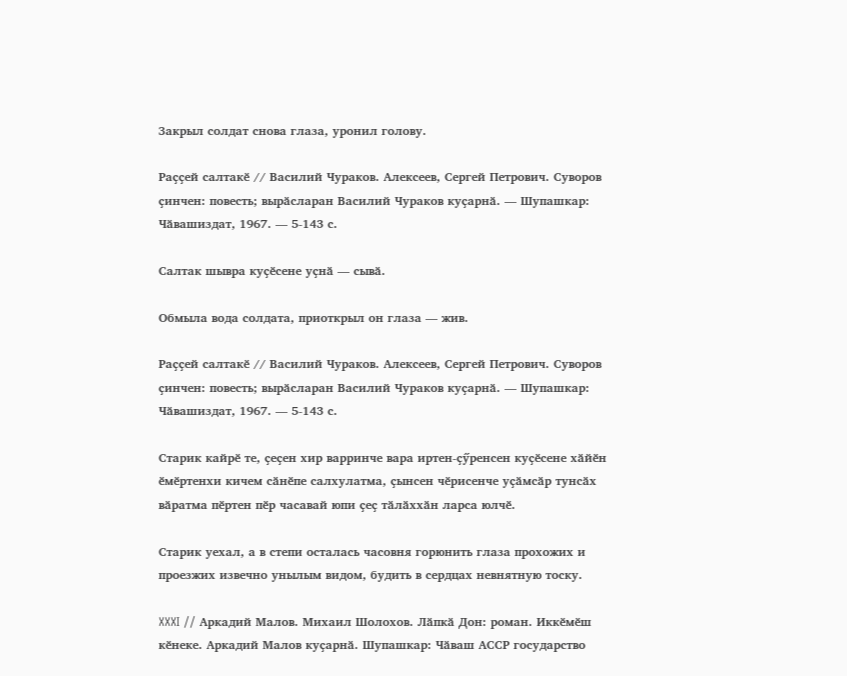Закрыл солдат снова глаза, уронил голову.

Раҫҫей салтакӗ // Василий Чураков. Алексеев, Сергей Петрович. Суворов ҫинчен: повесть; вырӑсларан Василий Чураков куҫарнӑ. — Шупашкар: Чӑвашиздат, 1967. — 5-143 с.

Салтак шывра куҫӗсене уҫнӑ — сывӑ.

Обмыла вода солдата, приоткрыл он глаза — жив.

Раҫҫей салтакӗ // Василий Чураков. Алексеев, Сергей Петрович. Суворов ҫинчен: повесть; вырӑсларан Василий Чураков куҫарнӑ. — Шупашкар: Чӑвашиздат, 1967. — 5-143 с.

Старик кайрӗ те, ҫеҫен хир варринче вара иртен-ҫӳренсен куҫӗсене хӑйӗн ӗмӗртенхи кичем сӑнӗпе салхулатма, ҫынсен чӗрисенче уҫӑмсӑр тунсӑх вӑратма пӗртен пӗр часавай юпи ҫеҫ тӑлӑххӑн ларса юлчӗ.

Старик уехал, а в степи осталась часовня горюнить глаза прохожих и проезжих извечно унылым видом, будить в сердцах невнятную тоску.

XXXI // Аркадий Малов. Михаил Шолохов. Лӑпкӑ Дон: роман. Иккӗмӗш кӗнеке. Аркадий Малов куҫарнӑ. Шупашкар: Чӑваш АССР государство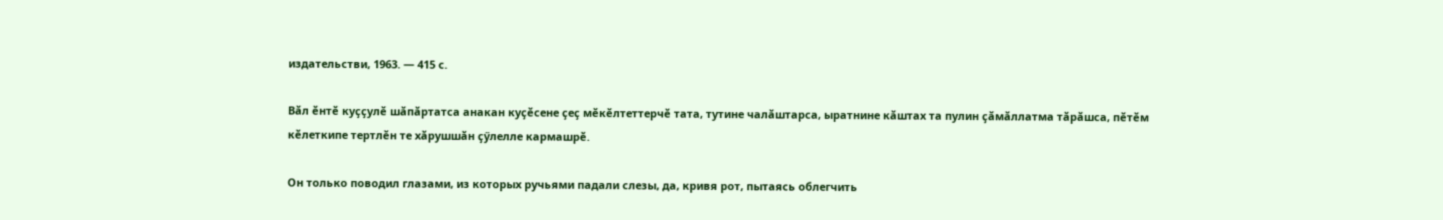издательстви, 1963. — 415 с.

Вӑл ӗнтӗ куҫҫулӗ шӑпӑртатса анакан куҫӗсене ҫеҫ мӗкӗлтеттерчӗ тата, тутине чалӑштарса, ыратнине кӑштах та пулин ҫӑмӑллатма тӑрӑшса, пӗтӗм кӗлеткипе тертлӗн те хӑрушшӑн ҫӳлелле кармашрӗ.

Он только поводил глазами, из которых ручьями падали слезы, да, кривя рот, пытаясь облегчить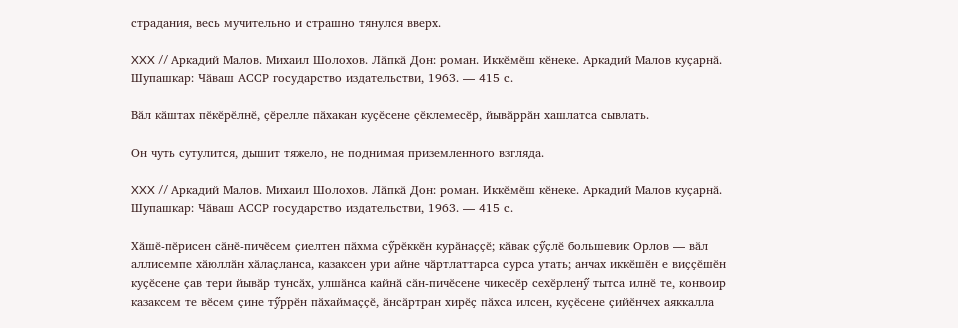страдания, весь мучительно и страшно тянулся вверх.

XXX // Аркадий Малов. Михаил Шолохов. Лӑпкӑ Дон: роман. Иккӗмӗш кӗнеке. Аркадий Малов куҫарнӑ. Шупашкар: Чӑваш АССР государство издательстви, 1963. — 415 с.

Вӑл кӑштах пӗкӗрӗлнӗ, ҫӗрелле пӑхакан куҫӗсене ҫӗклемесӗр, йывӑррӑн хашлатса сывлать.

Он чуть сутулится, дышит тяжело, не поднимая приземленного взгляда.

XXX // Аркадий Малов. Михаил Шолохов. Лӑпкӑ Дон: роман. Иккӗмӗш кӗнеке. Аркадий Малов куҫарнӑ. Шупашкар: Чӑваш АССР государство издательстви, 1963. — 415 с.

Хӑшӗ-пӗрисен сӑнӗ-пичӗсем ҫиелтен пӑхма сӳрӗккӗн курӑнаҫҫӗ; кӑвак ҫӳҫлӗ большевик Орлов — вӑл аллисемпе хӑюллӑн хӑлаҫланса, казаксен ури айне чӑртлаттарса сурса утать; анчах иккӗшӗн е виҫҫӗшӗн куҫӗсене ҫав тери йывӑр тунсӑх, улшӑнса кайнӑ сӑн-пичӗсене чикесӗр сехӗрленӳ тытса илнӗ те, конвоир казаксем те вӗсем ҫине тӳррӗн пӑхаймаҫҫӗ, ӑнсӑртран хирӗҫ пӑхса илсен, куҫӗсене ҫийӗнчех аяккалла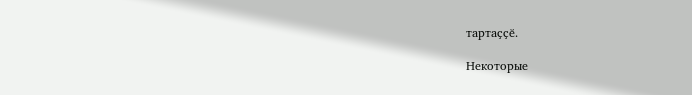тартаҫҫӗ.

Некоторые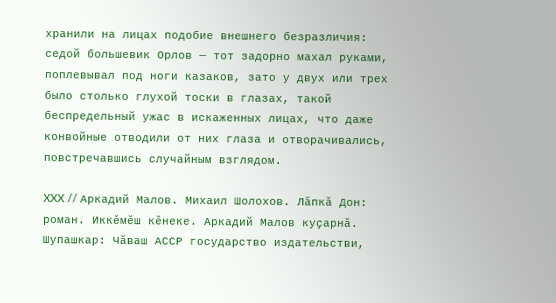хранили на лицах подобие внешнего безразличия: седой большевик Орлов — тот задорно махал руками, поплевывал под ноги казаков, зато у двух или трех было столько глухой тоски в глазах, такой беспредельный ужас в искаженных лицах, что даже конвойные отводили от них глаза и отворачивались, повстречавшись случайным взглядом.

XXX // Аркадий Малов. Михаил Шолохов. Лӑпкӑ Дон: роман. Иккӗмӗш кӗнеке. Аркадий Малов куҫарнӑ. Шупашкар: Чӑваш АССР государство издательстви,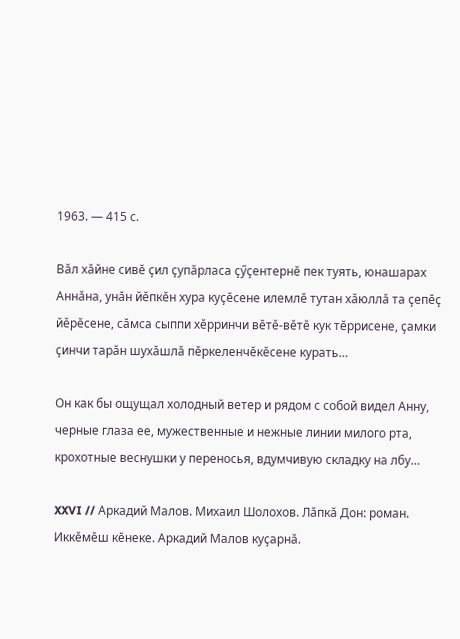1963. — 415 с.

Вӑл хӑйне сивӗ ҫил ҫупӑрласа ҫӳҫентернӗ пек туять, юнашарах Аннӑна, унӑн йӗпкӗн хура куҫӗсене илемлӗ тутан хӑюллӑ та ҫепӗҫ йӗрӗсене, сӑмса сыппи хӗрринчи вӗтӗ-вӗтӗ кук тӗррисене, ҫамки ҫинчи тарӑн шухӑшлӑ пӗркеленчӗкӗсене курать…

Он как бы ощущал холодный ветер и рядом с собой видел Анну, черные глаза ее, мужественные и нежные линии милого рта, крохотные веснушки у переносья, вдумчивую складку на лбу…

XXVI // Аркадий Малов. Михаил Шолохов. Лӑпкӑ Дон: роман. Иккӗмӗш кӗнеке. Аркадий Малов куҫарнӑ.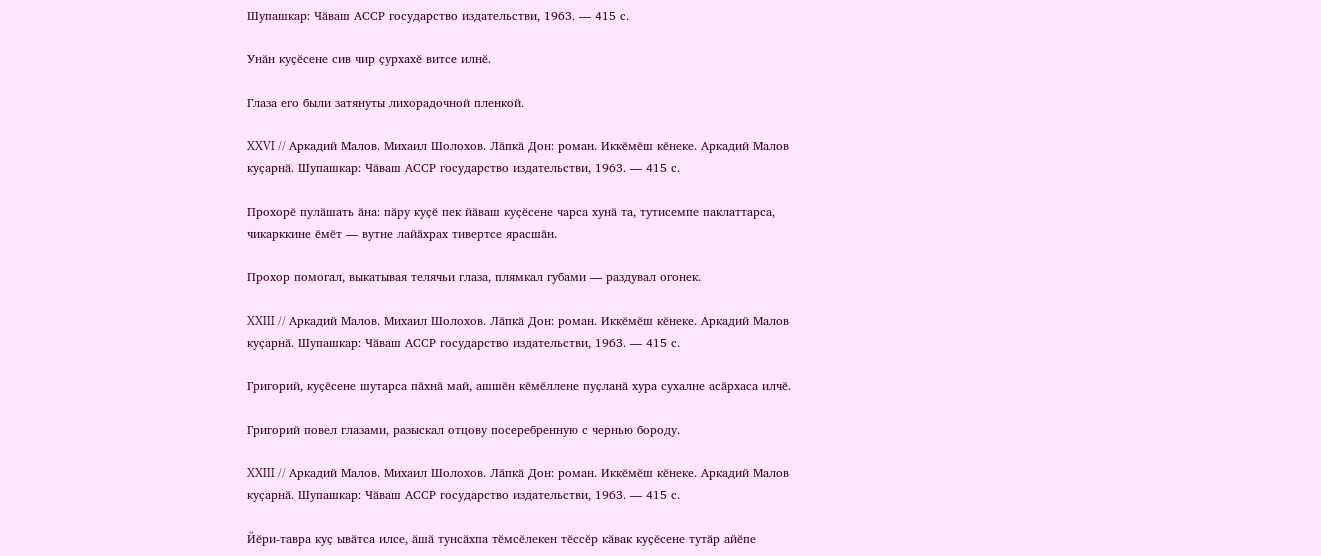Шупашкар: Чӑваш АССР государство издательстви, 1963. — 415 с.

Унӑн куҫӗсене сив чир ҫурхахӗ витсе илнӗ.

Глаза его были затянуты лихорадочной пленкой.

XXVI // Аркадий Малов. Михаил Шолохов. Лӑпкӑ Дон: роман. Иккӗмӗш кӗнеке. Аркадий Малов куҫарнӑ. Шупашкар: Чӑваш АССР государство издательстви, 1963. — 415 с.

Прохорӗ пулӑшать ӑна: пӑру куҫӗ пек йӑваш куҫӗсене чарса хунӑ та, тутисемпе паклаттарса, чикарккине ӗмӗт — вутне лайӑхрах тивертсе ярасшӑн.

Прохор помогал, выкатывая телячьи глаза, плямкал губами — раздувал огонек.

XXIII // Аркадий Малов. Михаил Шолохов. Лӑпкӑ Дон: роман. Иккӗмӗш кӗнеке. Аркадий Малов куҫарнӑ. Шупашкар: Чӑваш АССР государство издательстви, 1963. — 415 с.

Григорий, куҫӗсене шутарса пӑхнӑ май, ашшӗн кӗмӗллене пуҫланӑ хура сухалне асӑрхаса илчӗ.

Григорий повел глазами, разыскал отцову посеребренную с чернью бороду.

XXIII // Аркадий Малов. Михаил Шолохов. Лӑпкӑ Дон: роман. Иккӗмӗш кӗнеке. Аркадий Малов куҫарнӑ. Шупашкар: Чӑваш АССР государство издательстви, 1963. — 415 с.

Йӗри-тавра куҫ ывӑтса илсе, ӑшӑ тунсӑхпа тӗмсӗлекен тӗссӗр кӑвак куҫӗсене тутӑр айӗпе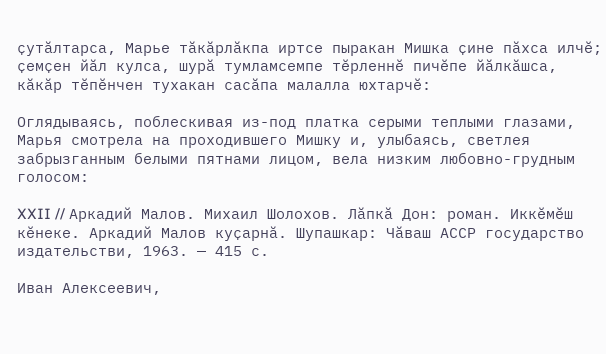ҫутӑлтарса, Марье тӑкӑрлӑкпа иртсе пыракан Мишка ҫине пӑхса илчӗ; ҫемҫен йӑл кулса, шурӑ тумламсемпе тӗрленнӗ пичӗпе йӑлкӑшса, кӑкӑр тӗпӗнчен тухакан сасӑпа малалла юхтарчӗ:

Оглядываясь, поблескивая из-под платка серыми теплыми глазами, Марья смотрела на проходившего Мишку и, улыбаясь, светлея забрызганным белыми пятнами лицом, вела низким любовно-грудным голосом:

XXII // Аркадий Малов. Михаил Шолохов. Лӑпкӑ Дон: роман. Иккӗмӗш кӗнеке. Аркадий Малов куҫарнӑ. Шупашкар: Чӑваш АССР государство издательстви, 1963. — 415 с.

Иван Алексеевич,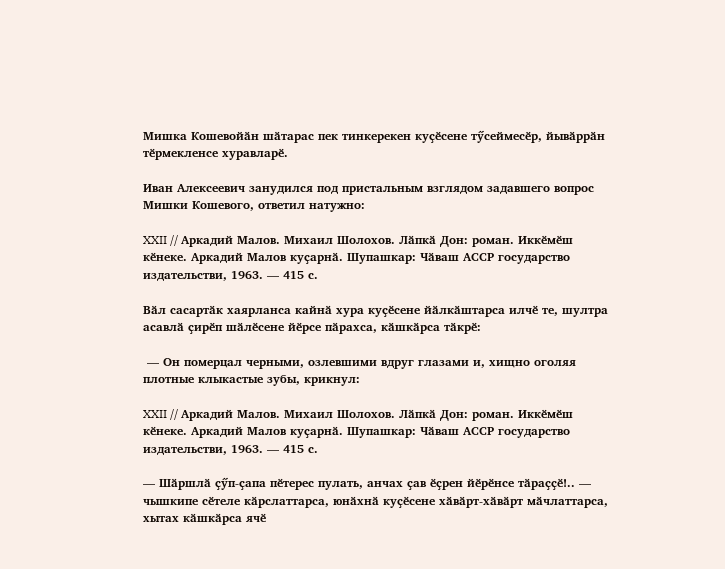Мишка Кошевойӑн шӑтарас пек тинкерекен куҫӗсене тӳсеймесӗр, йывӑррӑн тӗрмекленсе хуравларӗ.

Иван Алексеевич занудился под пристальным взглядом задавшего вопрос Мишки Кошевого, ответил натужно:

XXII // Аркадий Малов. Михаил Шолохов. Лӑпкӑ Дон: роман. Иккӗмӗш кӗнеке. Аркадий Малов куҫарнӑ. Шупашкар: Чӑваш АССР государство издательстви, 1963. — 415 с.

Вӑл сасартӑк хаярланса кайнӑ хура куҫӗсене йӑлкӑштарса илчӗ те, шултра асавлӑ ҫирӗп шӑлӗсене йӗрсе пӑрахса, кӑшкӑрса тӑкрӗ:

 — Он померцал черными, озлевшими вдруг глазами и, хищно оголяя плотные клыкастые зубы, крикнул:

XXII // Аркадий Малов. Михаил Шолохов. Лӑпкӑ Дон: роман. Иккӗмӗш кӗнеке. Аркадий Малов куҫарнӑ. Шупашкар: Чӑваш АССР государство издательстви, 1963. — 415 с.

— Шӑршлӑ ҫӳп-ҫапа пӗтерес пулать, анчах ҫав ӗҫрен йӗрӗнсе тӑраҫҫӗ!.. — чышкипе сӗтеле кӑрслаттарса, юнӑхнӑ куҫӗсене хӑвӑрт-хӑвӑрт мӑчлаттарса, хытах кӑшкӑрса ячӗ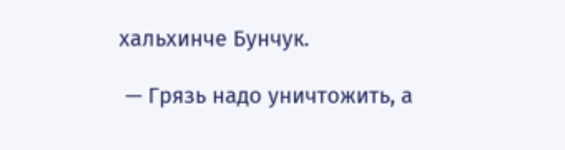хальхинче Бунчук.

 — Грязь надо уничтожить, а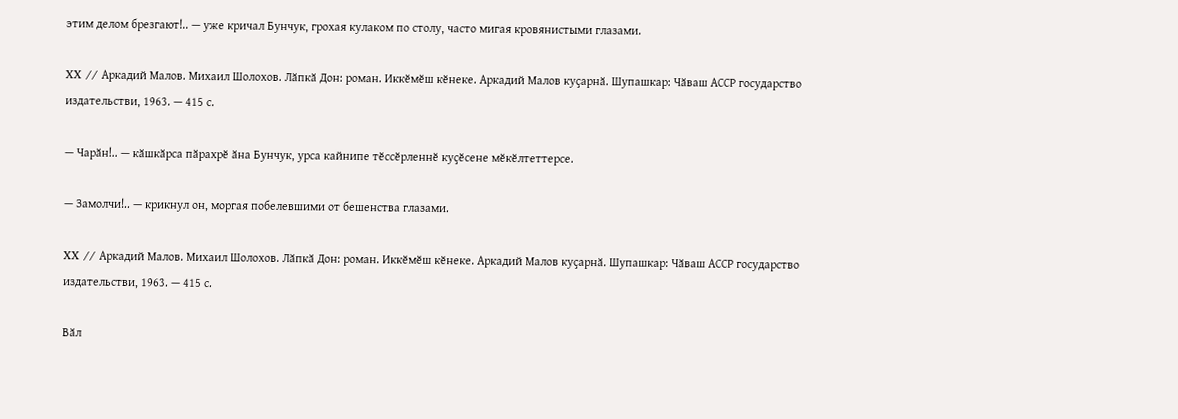этим делом брезгают!.. — уже кричал Бунчук, грохая кулаком по столу, часто мигая кровянистыми глазами.

XX // Аркадий Малов. Михаил Шолохов. Лӑпкӑ Дон: роман. Иккӗмӗш кӗнеке. Аркадий Малов куҫарнӑ. Шупашкар: Чӑваш АССР государство издательстви, 1963. — 415 с.

— Чарӑн!.. — кӑшкӑрса пӑрахрӗ ӑна Бунчук, урса кайнипе тӗссӗрленнӗ куҫӗсене мӗкӗлтеттерсе.

— Замолчи!.. — крикнул он, моргая побелевшими от бешенства глазами.

XX // Аркадий Малов. Михаил Шолохов. Лӑпкӑ Дон: роман. Иккӗмӗш кӗнеке. Аркадий Малов куҫарнӑ. Шупашкар: Чӑваш АССР государство издательстви, 1963. — 415 с.

Вӑл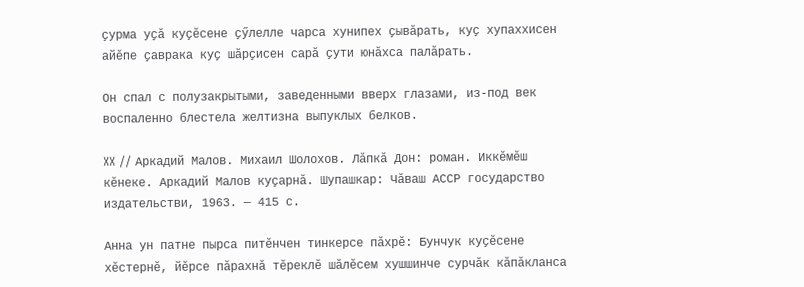ҫурма уҫӑ куҫӗсене ҫӳлелле чарса хунипех ҫывӑрать, куҫ хупаххисен айӗпе ҫаврака куҫ шӑрҫисен сарӑ ҫути юнӑхса палӑрать.

Он спал с полузакрытыми, заведенными вверх глазами, из-под век воспаленно блестела желтизна выпуклых белков.

XX // Аркадий Малов. Михаил Шолохов. Лӑпкӑ Дон: роман. Иккӗмӗш кӗнеке. Аркадий Малов куҫарнӑ. Шупашкар: Чӑваш АССР государство издательстви, 1963. — 415 с.

Анна ун патне пырса питӗнчен тинкерсе пӑхрӗ: Бунчук куҫӗсене хӗстернӗ, йӗрсе пӑрахнӑ тӗреклӗ шӑлӗсем хушшинче сурчӑк кӑпӑкланса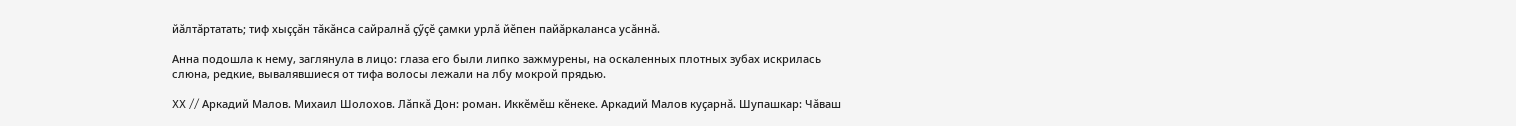йӑлтӑртатать; тиф хыҫҫӑн тӑкӑнса сайралнӑ ҫӳҫӗ ҫамки урлӑ йӗпен пайӑркаланса усӑннӑ.

Анна подошла к нему, заглянула в лицо: глаза его были липко зажмурены, на оскаленных плотных зубах искрилась слюна, редкие, вывалявшиеся от тифа волосы лежали на лбу мокрой прядью.

XX // Аркадий Малов. Михаил Шолохов. Лӑпкӑ Дон: роман. Иккӗмӗш кӗнеке. Аркадий Малов куҫарнӑ. Шупашкар: Чӑваш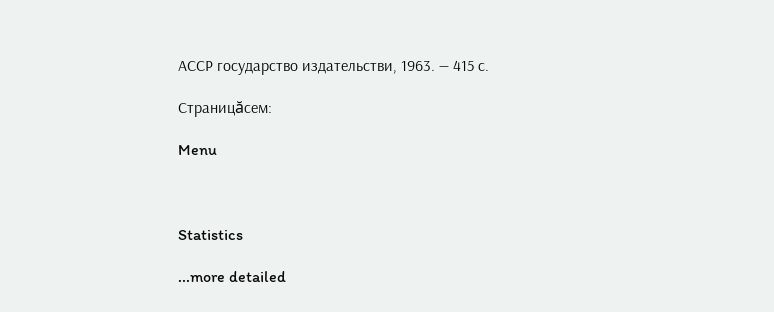АССР государство издательстви, 1963. — 415 с.

Страницăсем:

Menu



Statistics

...more detailed